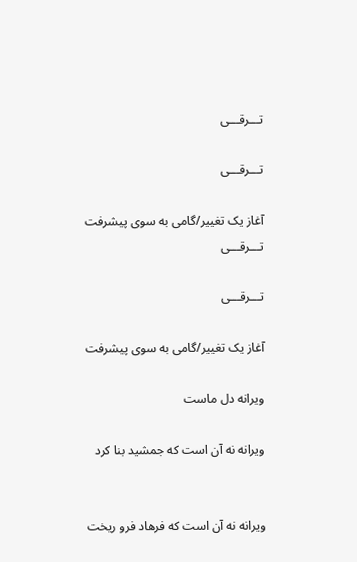تـــرقـــی

تـــرقـــی

آغاز یک تغییر/گامی به سوی پیشرفت
تـــرقـــی

تـــرقـــی

آغاز یک تغییر/گامی به سوی پیشرفت

ویرانه دل ماست

ویرانه نه آن است که جمشید بنا کرد


ویرانه نه آن است که فرهاد فرو ریخت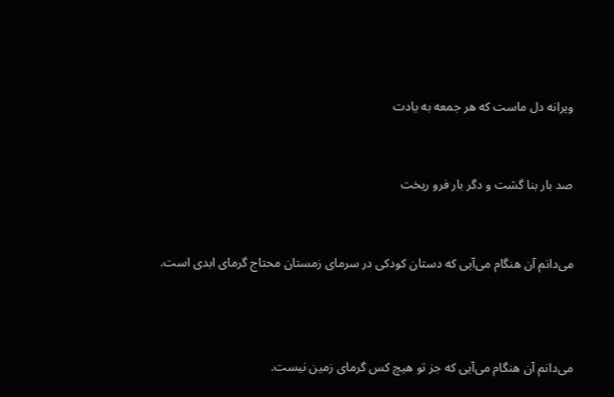ویرانه دل ماست که هر جمعه به یادت


صد بار بنا گشت و دگر بار فرو ریخت


می‌دانم آن هنگام می‌آیی که دستان کودکی در سرمای زمستان محتاج گرمای ابدی است.



می‌دانم آن هنگام می‌آیی که جز تو هیچ کس گرمای زمین نیست.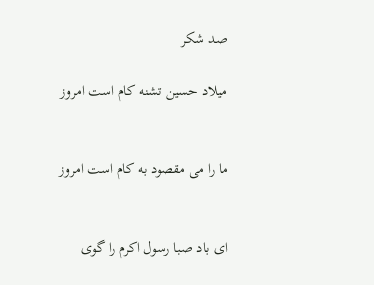صد شکر

میلاد حسین تشنه کام است امروز


ما را می مقصود به کام است امروز


ای باد صبا رسول اکرم را گوی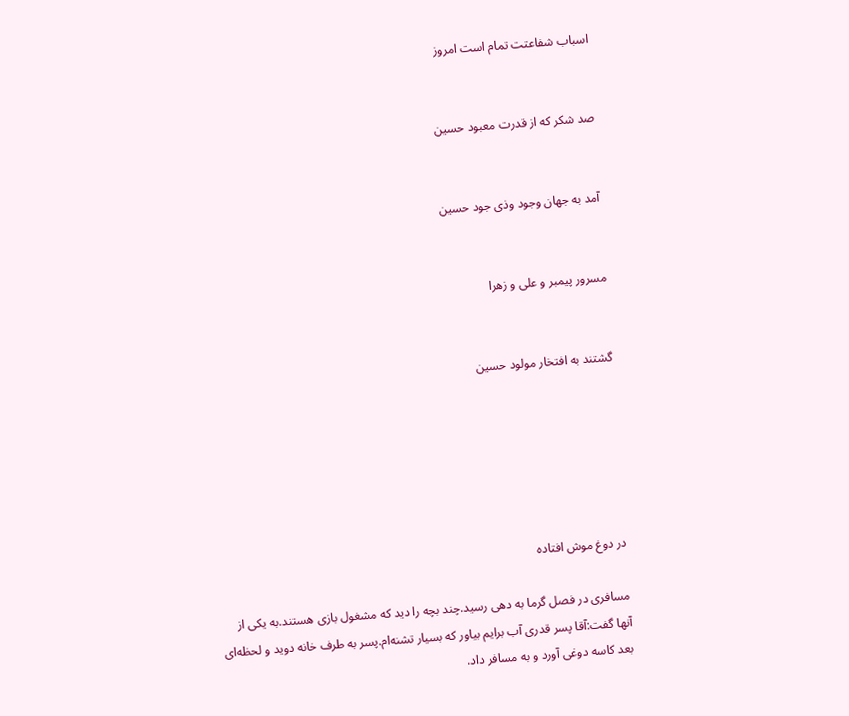اسباب شفاعتت تمام است امروز


صد شکر که از قدرت معبود حسین


آمد به جهان وجود وذی جود حسین


مسرور پیمبر و علی و زهرا


گشتند به افتخار مولود حسین






در دوغ موش افتاده

مسافری در فصل گرما به دهی رسید.چند بچه را دید که مشغول بازی هستند.به یکی از آنها گفت:آقا پسر قدری آب برایم بیاور که بسیار تشنه‌ام.پسر به طرف خانه دوید و لحظه‌ای بعد کاسه دوغی آورد و به مسافر داد.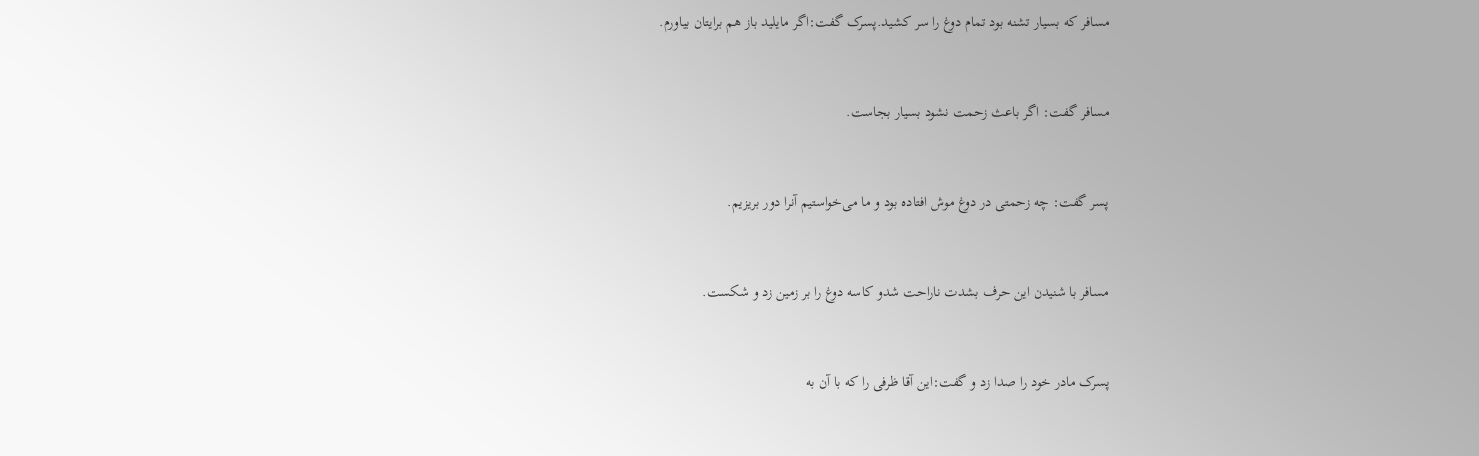مسافر که بسیار تشنه بود تمام دوغ را سر کشید.پسرک گفت:اگر مایلید باز هم برایتان بیاورم.


مسافر گفت: اگر باعث زحمت نشود بسیار بجاست.


پسر گفت: چه زحمتی در دوغ موش افتاده بود و ما می‌خواستیم آنرا دور بریزیم.


مسافر با شنیدن این حرف بشدت ناراحت شدو کاسه دوغ را بر زمین زد و شکست.


پسرک مادر خود را صدا زد و گفت:این آقا ظرفی را که با آن به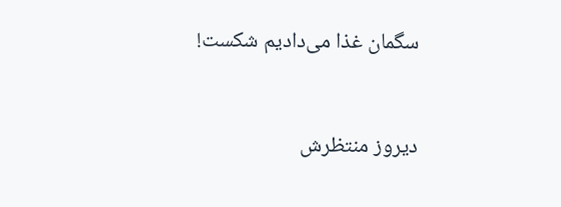سگمان غذا می‌دادیم شکست!



دیروز منتظرش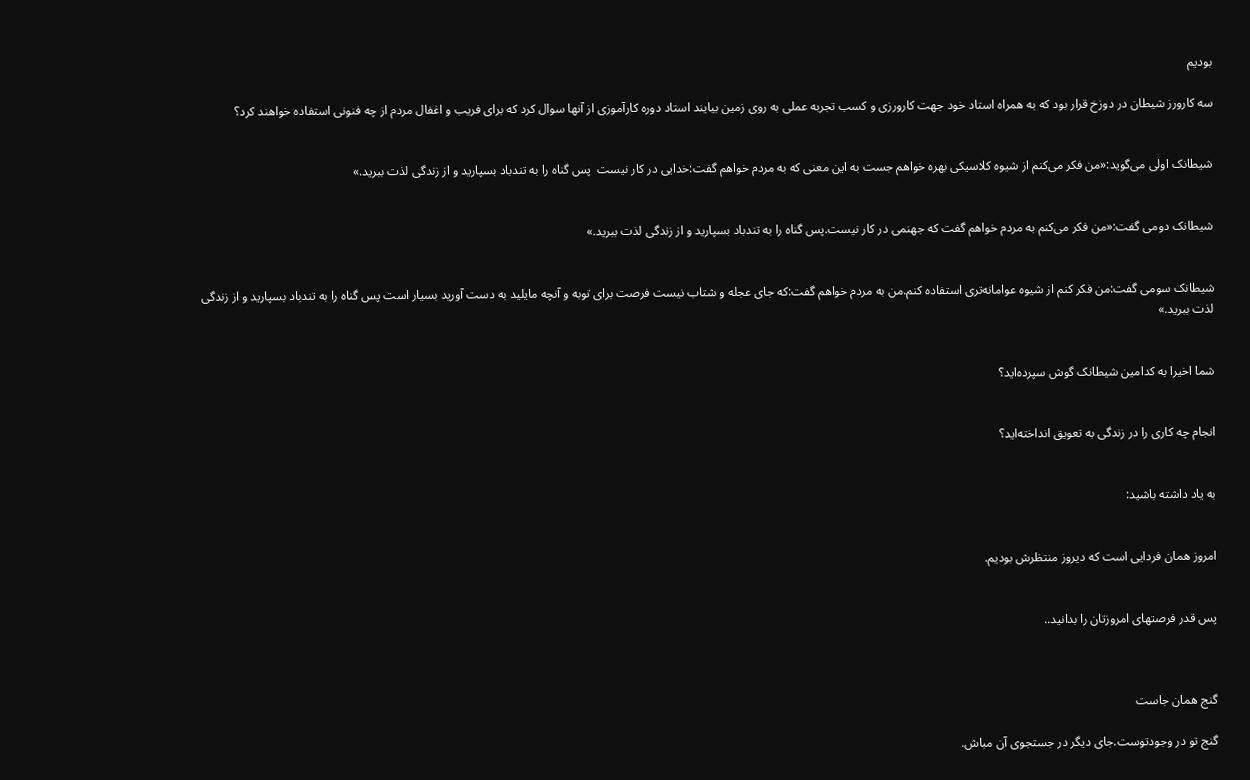بودیم

سه کارورز شیطان در دوزخ قرار بود که به همراه استاد خود جهت کارورزی و کسب تجربه عملی به روی زمین بیایند استاد دوره کارآموزی از آنها سوال کرد که برای فریب و اغفال مردم از چه فنونی استفاده خواهند کرد؟


شیطانک اولی می‌گوید:«من فکر می‌کنم از شیوه کلاسیکی بهره خواهم جست به این معنی که به مردم خواهم گفت:خدایی در کار نیست  پس گناه را به تندباد بسپارید و از زندگی لذت ببرید.»


شیطانک دومی گفت:«من فکر می‌کنم به مردم خواهم گفت که جهنمی در کار نیست.پس گناه را به تندباد بسپارید و از زندگی لذت ببرید.»


شیطانک سومی گفت:من فکر کنم از شیوه عوامانه‌تری استفاده کنم.من به مردم خواهم گفت:که جای عجله و شتاب نیست فرصت برای توبه و آنچه مایلید به دست آورید بسیار است پس گناه را به تندباد بسپارید و از زندگی لذت ببرید.»


شما اخیرا به کدامین شیطانک گوش سپرده‌اید؟


انجام چه کاری را در زندگی به تعویق انداخته‌اید؟


به یاد داشته باشید:


امروز همان فردایی است که دیروز منتظرش بودیم.


پس قدر فرصتهای امروزتان را بدانید..



گنج همان جاست

گنج تو در وجودتوست.جای دیگر در جستجوی آن مباش.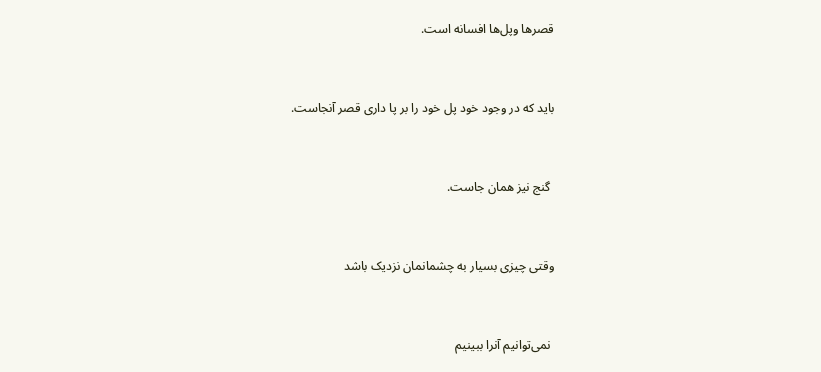قصرها وپل‌ها افسانه است.


باید که در وجود خود پل خود را بر پا داری قصر آنجاست.


 گنج نیز همان جاست.


وقتی چیزی بسیار به چشمانمان نزدیک باشد


 نمی‌توانیم آنرا ببینیم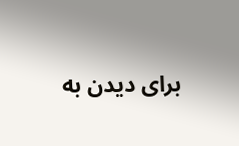برای دیدن به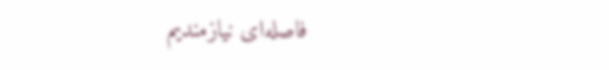فاصله‌ای نیازمندیم